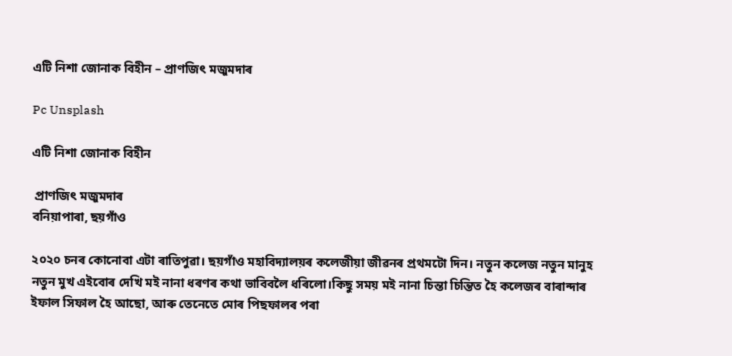এটি নিশা জোনাক বিহীন – প্ৰাণজিৎ মজুমদাৰ

Pc Unsplash

এটি নিশা জোনাক বিহীন

 প্ৰাণজিৎ মজুমদাৰ
বনিয়াপাৰা, ছয়গাঁও

২০২০ চনৰ কোনোবা এটা ৰাতিপুৱা। ছয়গাঁও মহাবিদ্যালয়ৰ কলেজীয়া জীৱনৰ প্ৰথমটো দিন। নতুন কলেজ নতুন মানুহ নতুন মুখ এইবোৰ দেখি মই নানা ধৰণৰ কথা ভাবিবলৈ ধৰিলো।কিছু সময় মই নানা চিন্তা চিন্তিত হৈ কলেজৰ বাৰান্দাৰ ইফাল সিফাল হৈ আছো, আৰু তেনেতে মোৰ পিছফালৰ পৰা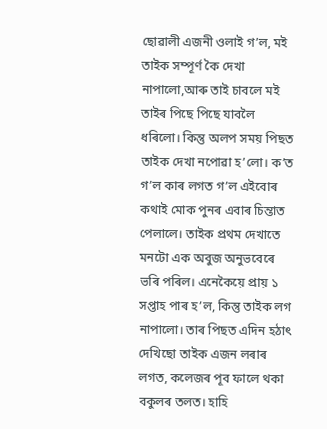ছোৱালী এজনী ওলাই গ’ল, মই তাইক সম্পূৰ্ণ কৈ দেখা নাপালো,আৰু তাই চাবলে মই তাইৰ পিছে পিছে যাবলৈ ধৰিলো। কিন্তু অলপ সময় পিছত তাইক দেখা নপোৱা হ’লো। ক’ত গ’ল কাৰ লগত গ’ল এইবোৰ কথাই মোক পুনৰ এবাৰ চিন্তাত পেলালে। তাইক প্ৰথম দেখাতে মনটো এক অবুজ অনুভবেৰে ভৰি পৰিল। এনেকৈয়ে প্ৰায় ১ সপ্তাহ পাৰ হ’ল, কিন্তু তাইক লগ নাপালো। তাৰ পিছত এদিন হঠাৎ দেখিছো তাইক এজন লৰাৰ লগত, কলেজৰ পূব ফালে থকা বকুলৰ তলত। হাহি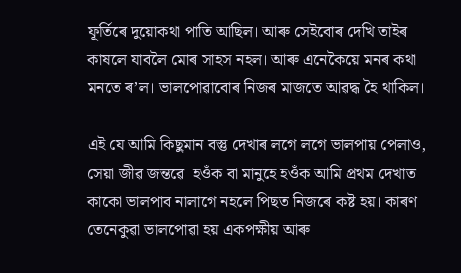ফূৰ্তিৰে দুয়োকথা পাতি আছিল। আৰু সেইবোৰ দেখি তাইৰ কাষলে যাবলৈ মোৰ সাহস নহল। আৰু এনেকৈয়ে মনৰ কথা মনতে ৰ’ল। ভালপোৱাবোৰ নিজৰ মাজতে আৱদ্ধ হৈ থাকিল।

এই যে আমি কিছুমান বস্তু দেখাৰ লগে লগে ভালপায় পেলাও, সেয়া জীৱ জন্তৱে  হওঁক বা মানুহে হওঁক আমি প্ৰথম দেখাত কাকো ভালপাব নালাগে নহলে পিছত নিজৰে কষ্ট হয়। কাৰণ তেনেকুৱা ভালপোৱা হয় একপক্ষীয় আৰু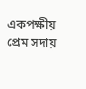একপক্ষীয় প্ৰেম সদায়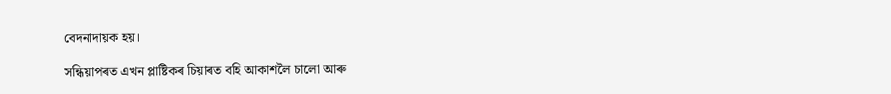বেদনাদায়ক হয়।

সন্ধিয়াপৰত এখন প্লাষ্টিকৰ চিয়াৰত বহি আকাশলৈ চালো আৰু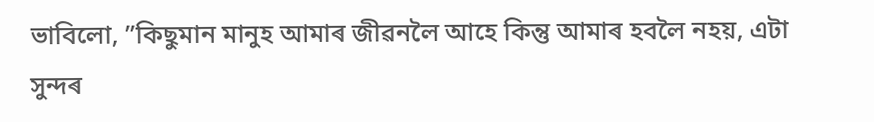ভাবিলো, ”কিছুমান মানুহ আমাৰ জীৱনলৈ আহে কিন্তু আমাৰ হবলৈ নহয়, এটা সুন্দৰ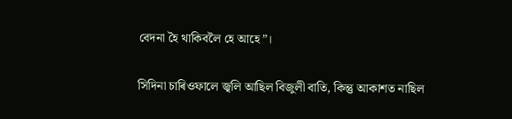বেদনা হৈ থাকিবলৈ হে আহে”।

সিদিনা চাৰিওফালে জ্বলি আছিল বিজুলী বাতি, কিন্তু আকাশত নাছিল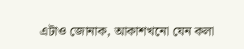এটাও জোনাক, আকাশখনো যেন কলা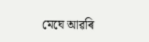মেঘে আৱৰি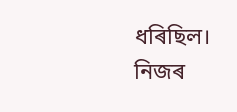ধৰিছিল। নিজৰ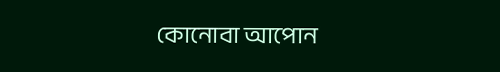কোনোবা আপোন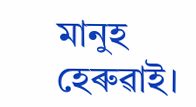মানুহ হেৰুৱাই।